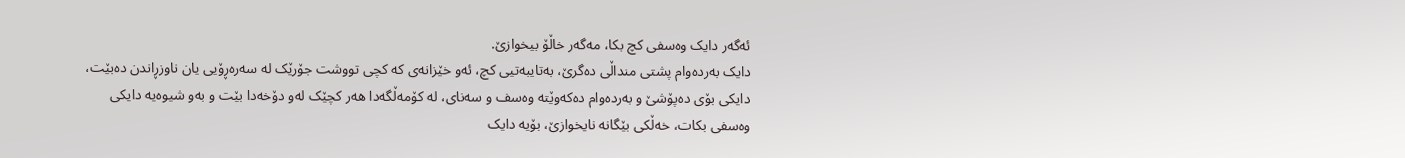ئەگەر دایک وەسفی کچ بکا، مەگەر خاڵۆ بیخوازێ.
دایک بەردەوام پشتی منداڵی دەگرێ، بەتایبەتیی کچ، ئەو خێزانەی کە کچی تووشت جۆرێک لە سەرەڕۆیی یان ناوزڕاندن دەبێت، دایکی بۆی دەپۆشێ و بەردەوام دەکەوێتە وەسف و سەنای، لە کۆمەڵگەدا هەر کچێک لەو دۆخەدا بێت و بەو شیوەیە دایکی وەسفی بکات، خەڵکی بێگانە نایخوازێ، بۆیە دایک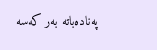پەنادەباتە بەر کەسە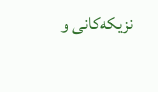نزیکەکانی و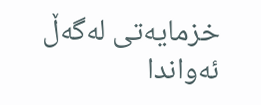خزمایەتی لەگەڵ ئەواندا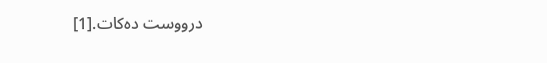درووست دەکات.[1]